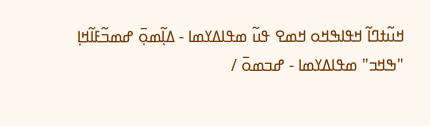ߞߎ߬ߙߣߊ߬ ߞߟߊߒߞߋ ߞߘߐ ߟߎ߬ ߘߟߊߡߌߘߊ - ߡߊ߲߬ߘߋ߲߫ ߝߘߏ߬ߓߊ߬ߞߊ߲ "ߒߞߏ" ߘߟߊߡߌߘߊ - ߝߏߘߋ߫ /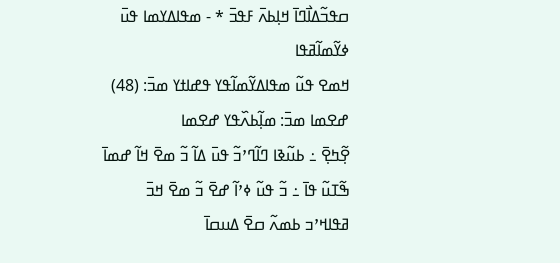ߛߟߏ߬ߡߊ߯ߣߊ߫ ߞߊ߲ߕߍ߫ ߓߟߏ߫ * - ߘߟߊߡߌߘߊ ߟߎ߫ ߦߌ߬ߘߊ߬ߥߟߊ
ߞߘߐ ߟߎ߬ ߘߟߊߡߌ߬ߘߊ߬ߟߌ ߟߝߊߙߌ ߘߏ߫: (48) ߝߐߘߊ ߘߏ߫: ߘߊ߲߬ߕߍ߰ߟߌ ߝߐߘߊ
ߐ߲߬ߤߐ߲߫ ߸ ߕߎ߬ߢߊ ߣߊ߬ߣߴߏ߬ ߟߎ߫ ߡߊ߬ ߏ߬ ߘߐ߫ ߞߊ߬ ߝߘߊ߫ ߒ߬ߠߎ߬ ߟߊ߫ ߸ ߏ߬ ߟߎ߬ ߦߴߊ߬ ߝߐ߫ ߏ߬ ߘߐ߫ ߞߏ߫ ߥߟߊߞߴߏ ߕߘߍ߬ ߛߐ߫ ߡߎߛߊ߫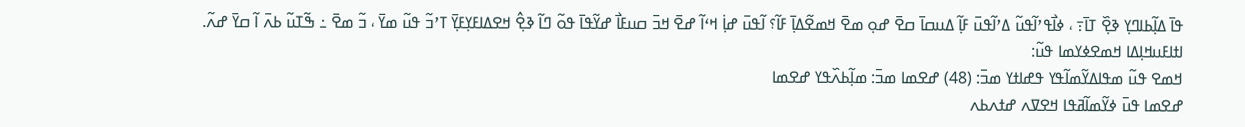ߟߊ߫ ߡߊ߲߬ߕߊߣߌ߲ ߢߐ߲߰ ߠߊ߫߹ ، ߦߊ߯ߟߴߊ߬ߟߎ߬ ߡߴߊ߬ߟߎ߫ ߓߊ߲߬ ߡߎߛߊ߫ ߛߐ߫ ߝߋ߲ ߘߐ߫ ߞߘߐ߬ߡߊ߲߫ ߓߊ߬؟ ߊ߬ߟߎ߫ ߝߊ߲߭ ߞߵߊ߬ ߝߐ߫ ߞߏ߫ ߛߎߓߊ߯ ߝߌ߬ߟߊ߫ ߟߋ߬ ߣߊ߬ ߢߐ߲߮ ߞߐߡߊߓߌ߲ߓߌ߲߫ ߠߴߏ߬ ߟߎ߬ ߘߌ߫ ، ߏ߬ ߘߐ߫ ߸ ߒ߬ߠߎ߬ ߕߍ߫ ߊ߬ ߛߌ߫ ߝߍ߬.
ߊߙߊߓߎߞߊ߲ߡߊ ߞߘߐߦߌߘߊ ߟߎ߬:
ߞߘߐ ߟߎ߬ ߘߟߊߡߌ߬ߘߊ߬ߟߌ ߟߝߊߙߌ ߘߏ߫: (48) ߝߐߘߊ ߘߏ߫: ߘߊ߲߬ߕߍ߰ߟߌ ߝߐߘߊ
ߝߐߘߊ ߟߎ߫ ߦߌ߬ߘߊ߬ߥߟߊ ߞߐߜߍ ߝߙߍߕߍ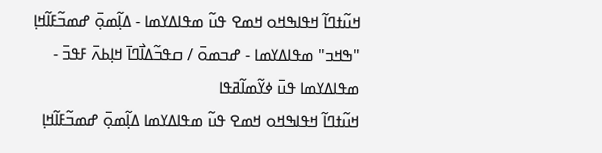ߞߎ߬ߙߣߊ߬ ߞߟߊߒߞߋ ߞߘߐ ߟߎ߬ ߘߟߊߡߌߘߊ - ߡߊ߲߬ߘߋ߲߫ ߝߘߏ߬ߓߊ߬ߞߊ߲ "ߒߞߏ" ߘߟߊߡߌߘߊ - ߝߏߘߋ߫ / ߛߟߏ߬ߡߊ߯ߣߊ߫ ߞߊ߲ߕߍ߫ ߓߟߏ߫ - ߘߟߊߡߌߘߊ ߟߎ߫ ߦߌ߬ߘߊ߬ߥߟߊ
ߞߎ߬ߙߣߊ߬ ߞߟߊߒߞߋ ߞߘߐ ߟߎ߬ ߘߟߊߡߌߘߊ ߡߊ߲߬ߘߋ߲߫ ߝߘߏ߬ߓߊ߬ߞߊ߲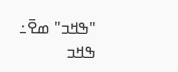"ߒߞߏ" ߘߐ߫߸ ߒߞߏ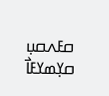ߛߓߍߛߎ߲ ߛߌ߲ߘߌߓߊ߯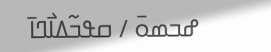ߝߏߘߋ߫ / ߛߟߏ߬ߡߊ߯ߣߊ߫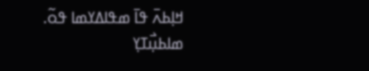ߞߊ߲ߕߍ߫ ߟߊ߫ ߘߟߊߡߌߘߊ ߟߋ߬.
ߘߊߕߎ߲߯ߠߌ߲